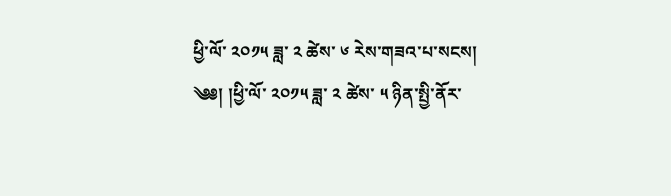ཕྱི་ལོ་ ༢༠༡༥ ཟླ་ ༢ ཚེས་ ༦ རེས་གཟའ་པ་སངས།
༄༅། །ཕྱི་ལོ་ ༢༠༡༥ ཟླ་ ༢ ཚེས་ ༥ ཉིན་སྤྱི་ནོར་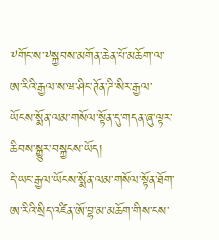༸གོང་ས་༸སྐྱབས་མགོན་ཆེན་པོ་མཆོག་ལ་ཨ་རིའི་རྒྱལ་ས་ཝ་ཤིང་ཊོན་ཌི་སིར་རྒྱལ་ཡོངས་སྨོན་ལམ་གསོལ་སྟོན་དུ་གདན་ཞུ་ལྟར་ཆིབས་སྒྱུར་བསྐྱངས་ཡོད།
དེ་ཡང་རྒྱལ་ཡོངས་སྨོན་ལམ་གསོལ་སྟོན་ཐོག་ཨ་རིའི་སྲིད་འཛིན་ཨོ་བྷ་མ་མཆོག་གིས་ངས་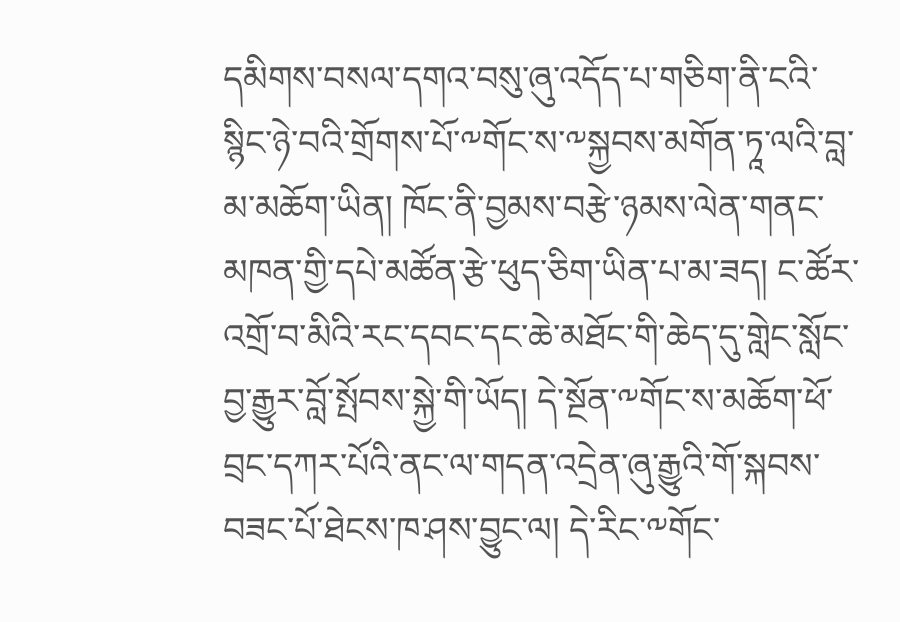དམིགས་བསལ་དགའ་བསུ་ཞུ་འདོད་པ་གཅིག་ནི་ངའི་སྙིང་ཉེ་བའི་གྲོགས་པོ་༸གོང་ས་༸སྐྱབས་མགོན་ཏཱ་ལའི་བླ་མ་མཆོག་ཡིན། ཁོང་ནི་བྱམས་བརྩེ་ཉམས་ལེན་གནང་མཁན་གྱི་དཔེ་མཚོན་རྩེ་ཕུད་ཅིག་ཡིན་པ་མ་ཟད། ང་ཚོར་འགྲོ་བ་མིའི་རང་དབང་དང་ཆེ་མཐོང་གི་ཆེད་དུ་གླེང་སློང་བྱ་རྒྱུར་བློ་སྤོབས་སྐྱེ་གི་ཡོད། དེ་སྔོན་༸གོང་ས་མཆོག་ཕོ་བྲང་དཀར་པོའི་ནང་ལ་གདན་འདྲེན་ཞུ་རྒྱུའི་གོ་སྐབས་བཟང་པོ་ཐེངས་ཁ་ཤས་བྱུང་ལ། དེ་རིང་༸གོང་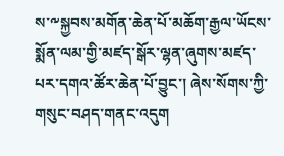ས་༸སྐྱབས་མགོན་ཆེན་པོ་མཆོག་རྒྱལ་ཡོངས་སྨོན་ལམ་གྱི་མཛད་སྒོར་ལྷན་ཞུགས་མཛད་པར་དགའ་ཚོར་ཆེན་པོ་བྱུང་། ཞེས་སོགས་ཀྱི་གསུང་བཤད་གནང་འདུག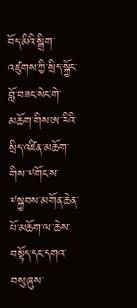བོད་མིའི་སྒྲིག་འཛུགས་ཀྱི་སྲིད་སྐྱོང་བློ་བཟང་སེང་གེ་མཆོག་གིས་ཨ་རིའི་སྲིད་འཛིན་མཆོག་གིས་༸གོང་ས་༸སྐྱབས་མགོན་ཆེན་པོ་མཆོག་ལ་ཆེས་བསྟོད་དང་དགའ་བསུ་ཞུས་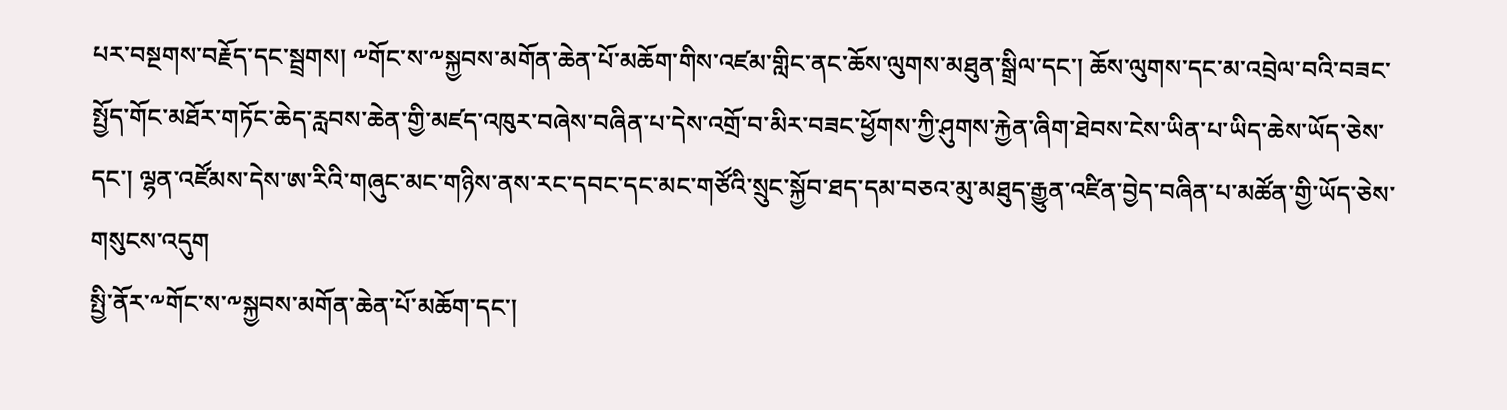པར་བསྔགས་བརྗོད་དང་སྦྲགས། ༸གོང་ས་༸སྐྱབས་མགོན་ཆེན་པོ་མཆོག་གིས་འཛམ་གླིང་ནང་ཆོས་ལུགས་མཐུན་སྒྲིལ་དང་། ཆོས་ལུགས་དང་མ་འབྲེལ་བའི་བཟང་སྤྱོད་གོང་མཐོར་གཏོང་ཆེད་རླབས་ཆེན་གྱི་མཛད་འཁུར་བཞེས་བཞིན་པ་དེས་འགྲོ་བ་མིར་བཟང་ཕྱོགས་ཀྱི་ཤུགས་རྐྱེན་ཞིག་ཐེབས་ངེས་ཡིན་པ་ཡིད་ཆེས་ཡོད་ཅེས་དང་། ལྷན་འཛོམས་དེས་ཨ་རིའི་གཞུང་མང་གཉིས་ནས་རང་དབང་དང་མང་གཙོའི་སྲུང་སྐྱོབ་ཐད་དམ་བཅའ་མུ་མཐུད་རྒྱུན་འཛིན་བྱེད་བཞིན་པ་མཚོན་གྱི་ཡོད་ཅེས་གསུངས་འདུག
སྤྱི་ནོར་༸གོང་ས་༸སྐྱབས་མགོན་ཆེན་པོ་མཆོག་དང་།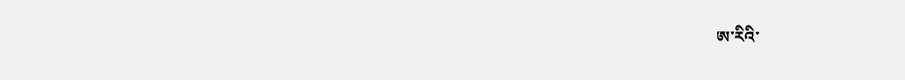ཨ་རིའི་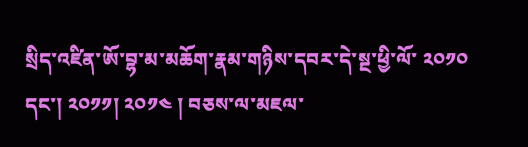སྲིད་འཛིན་ཨོ་བྷ་མ་མཆོག་རྣམ་གཉིས་དབར་དེ་སྔ་ཕྱི་ལོ་ ༢༠༡༠ དང་། ༢༠༡༡། ༢༠༡༤ ། བཅས་ལ་མཇལ་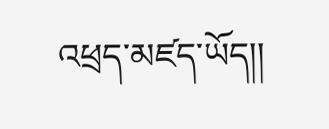འཕྲད་མཛད་ཡོད།།